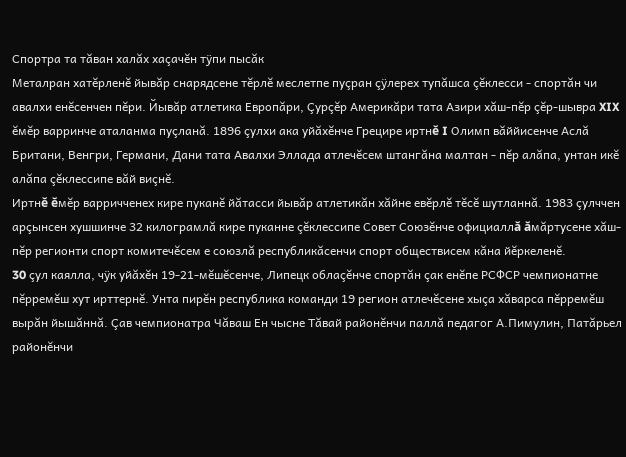Спортра та тăван халăх хаçачĕн тÿпи пысăк
Металран хатĕрленĕ йывăр снарядсене тĕрлĕ меслетпе пуçран çÿлерех тупăшса çĕклесси - спортăн чи авалхи енĕсенчен пĕри. Йывăр атлетика Европăри, Çурçĕр Америкăри тата Азири хăш-пĕр çĕр-шывра XIX ĕмĕр варринче аталанма пуçланă. 1896 çулхи ака уйăхĕнче Грецире иртнĕ I Олимп вăййисенче Аслă Британи, Венгри, Германи, Дани тата Авалхи Эллада атлечĕсем штангăна малтан - пĕр алăпа, унтан икĕ алăпа çĕклессипе вăй виçнĕ.
Иртнĕ ĕмĕр варричченех кире пуканĕ йăтасси йывăр атлетикăн хăйне евĕрлĕ тĕсĕ шутланнă. 1983 çулччен арçынсен хушшинче 32 килограмлă кире пуканне çĕклессипе Совет Союзĕнче официаллă ăмăртусене хăш-пĕр регионти спорт комитечĕсем е союзлă республикăсенчи спорт обществисем кăна йĕркеленĕ.
30 çул каялла, чÿк уйăхĕн 19-21-мĕшĕсенче, Липецк облаçĕнче спортăн çак енĕпе РСФСР чемпионатне пĕрремĕш хут ирттернĕ. Унта пирĕн республика команди 19 регион атлечĕсене хыçа хăварса пĕрремĕш вырăн йышăннă. Çав чемпионатра Чăваш Ен чысне Тăвай районĕнчи паллă педагог А.Пимулин, Патăрьел районĕнчи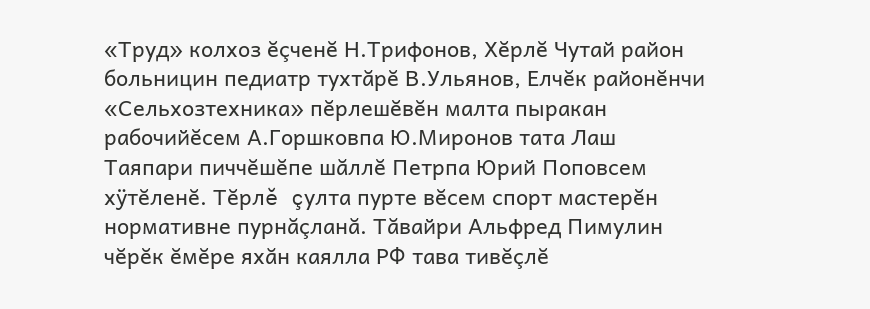«Труд» колхоз ĕçченĕ Н.Трифонов, Хĕрлĕ Чутай район больницин педиатр тухтăрĕ В.Ульянов, Елчĕк районĕнчи «Сельхозтехника» пĕрлешĕвĕн малта пыракан рабочийĕсем А.Горшковпа Ю.Миронов тата Лаш Таяпари пиччĕшĕпе шăллĕ Петрпа Юрий Поповсем хÿтĕленĕ. Тĕрлĕ çулта пурте вĕсем спорт мастерĕн нормативне пурнăçланă. Тăвайри Альфред Пимулин чĕрĕк ĕмĕре яхăн каялла РФ тава тивĕçлĕ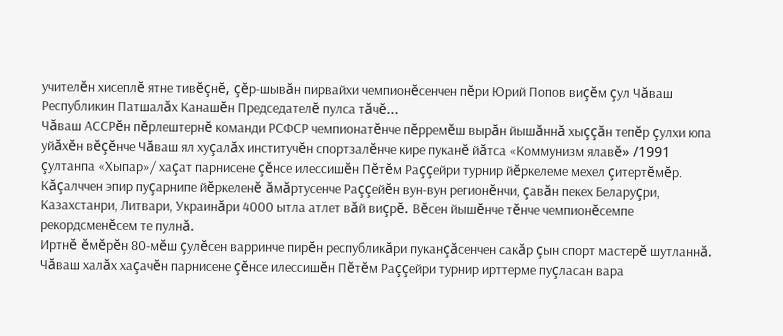учителĕн хисеплĕ ятне тивĕçнĕ, çĕр-шывăн пирвайхи чемпионĕсенчен пĕри Юрий Попов виçĕм çул Чăваш Республикин Патшалăх Канашĕн Председателĕ пулса тăчĕ...
Чăваш АССРĕн пĕрлештернĕ команди РСФСР чемпионатĕнче пĕрремĕш вырăн йышăннă хыççăн тепĕр çулхи юпа уйăхĕн вĕçĕнче Чăваш ял хуçалăх институчĕн спортзалĕнче кире пуканĕ йăтса «Коммунизм ялавĕ» /1991 çултанпа «Хыпар»/ хаçат парнисене çĕнсе илессишĕн Пĕтĕм Раççейри турнир йĕркелеме мехел çитертĕмĕр. Кăçалччен эпир пуçарнипе йĕркеленĕ ăмăртусенче Раççейĕн вун-вун регионĕнчи, çавăн пекех Беларуçри, Казахстанри, Литвари, Украинăри 4000 ытла атлет вăй виçрĕ. Вĕсен йышĕнче тĕнче чемпионĕсемпе рекордсменĕсем те пулнă.
Иртнĕ ĕмĕрĕн 80-мĕш çулĕсен варринче пирĕн республикăри пуканçăсенчен сакăр çын спорт мастерĕ шутланнă. Чăваш халăх хаçачĕн парнисене çĕнсе илессишĕн Пĕтĕм Раççейри турнир ирттерме пуçласан вара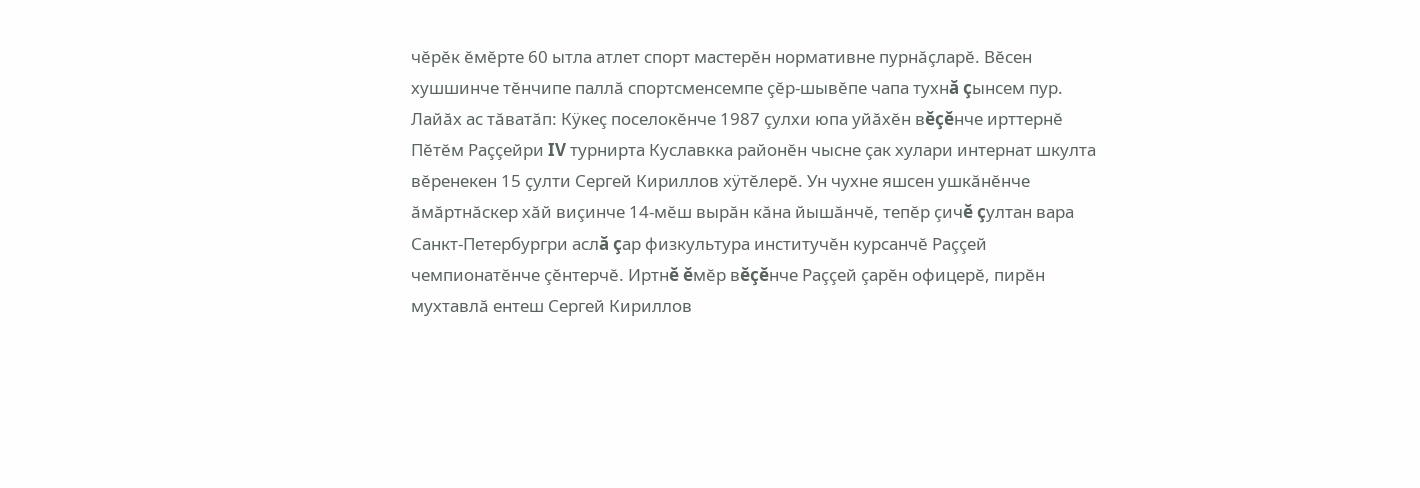чĕрĕк ĕмĕрте 60 ытла атлет спорт мастерĕн нормативне пурнăçларĕ. Вĕсен хушшинче тĕнчипе паллă спортсменсемпе çĕр-шывĕпе чапа тухнă çынсем пур.
Лайăх ас тăватăп: Кÿкеç поселокĕнче 1987 çулхи юпа уйăхĕн вĕçĕнче ирттернĕ Пĕтĕм Раççейри IV турнирта Куславкка районĕн чысне çак хулари интернат шкулта вĕренекен 15 çулти Сергей Кириллов хÿтĕлерĕ. Ун чухне яшсен ушкăнĕнче ăмăртнăскер хăй виçинче 14-мĕш вырăн кăна йышăнчĕ, тепĕр çичĕ çултан вара Санкт-Петербургри аслă çар физкультура институчĕн курсанчĕ Раççей чемпионатĕнче çĕнтерчĕ. Иртнĕ ĕмĕр вĕçĕнче Раççей çарĕн офицерĕ, пирĕн мухтавлă ентеш Сергей Кириллов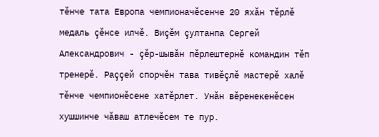тĕнче тата Европа чемпионачĕсенче 20 яхăн тĕрлĕ медаль çĕнсе илчĕ. Виçĕм çултанпа Сергей Александрович - çĕр-шывăн пĕрлештернĕ командин тĕп тренерĕ. Раççей спорчĕн тава тивĕçлĕ мастерĕ халĕ тĕнче чемпионĕсене хатĕрлет. Унăн вĕренекенĕсен хушшинче чăваш атлечĕсем те пур.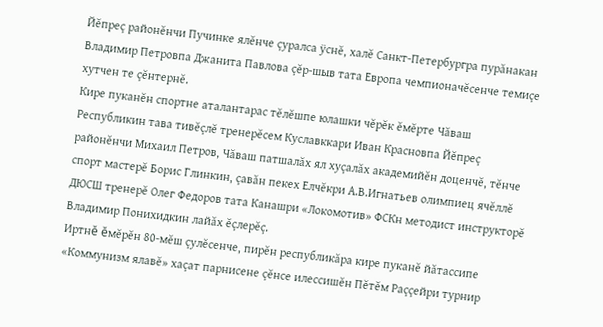Йĕпреç районĕнчи Пучинке ялĕнче çуралса ÿснĕ, халĕ Санкт-Петербургра пурăнакан Владимир Петровпа Джанита Павлова çĕр-шыв тата Европа чемпионачĕсенче темиçе хутчен те çĕнтернĕ.
Кире пуканĕн спортне аталантарас тĕлĕшпе юлашки чĕрĕк ĕмĕрте Чăваш Республикин тава тивĕçлĕ тренерĕсем Куславккари Иван Красновпа Йĕпреç районĕнчи Михаил Петров, Чăваш патшалăх ял хуçалăх академийĕн доценчĕ, тĕнче спорт мастерĕ Борис Глинкин, çавăн пекех Елчĕкри А.В.Игнатьев олимпиец ячĕллĕ ДЮСШ тренерĕ Олег Федоров тата Канашри «Локомотив» ФСКн методист инструкторĕ Владимир Понихидкин лайăх ĕçлерĕç.
Иртнĕ ĕмĕрĕн 80-мĕш çулĕсенче, пирĕн республикăра кире пуканĕ йăтассипе «Коммунизм ялавĕ» хаçат парнисене çĕнсе илессишĕн Пĕтĕм Раççейри турнир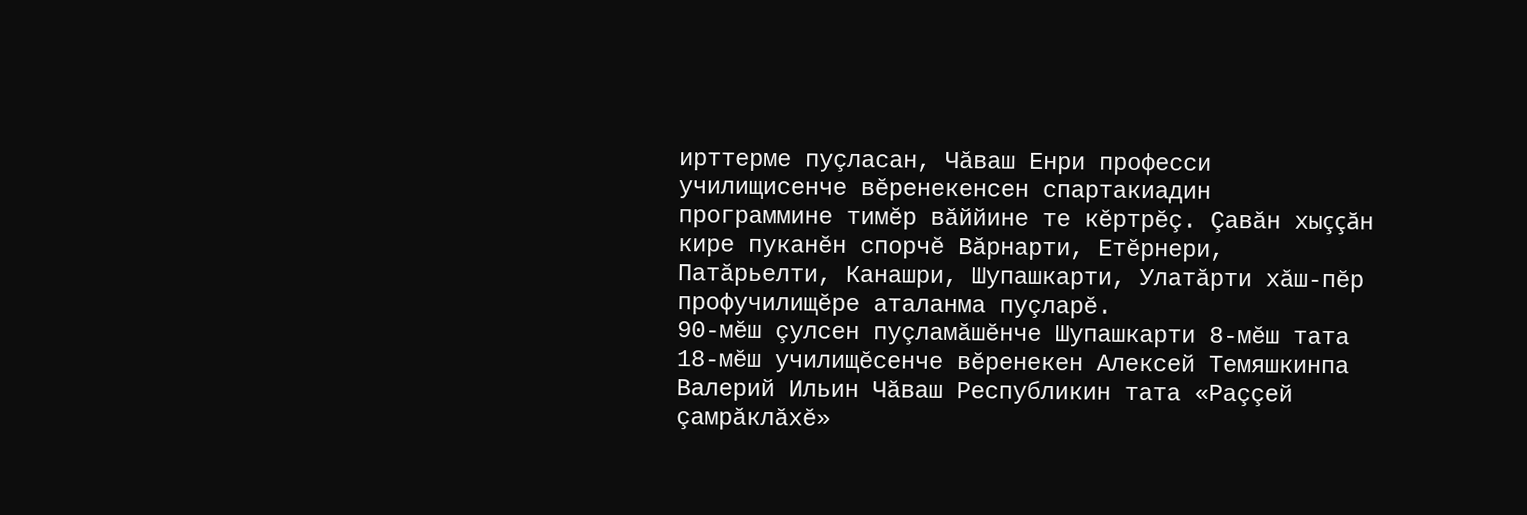ирттерме пуçласан, Чăваш Енри професси училищисенче вĕренекенсен спартакиадин программине тимĕр вăййине те кĕртрĕç. Çавăн хыççăн кире пуканĕн спорчĕ Вăрнарти, Етĕрнери, Патăрьелти, Канашри, Шупашкарти, Улатăрти хăш-пĕр профучилищĕре аталанма пуçларĕ.
90-мĕш çулсен пуçламăшĕнче Шупашкарти 8-мĕш тата 18-мĕш училищĕсенче вĕренекен Алексей Темяшкинпа Валерий Ильин Чăваш Республикин тата «Раççей çамрăклăхĕ»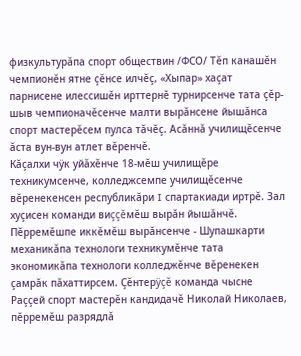физкультурăпа спорт обществин /ФСО/ Тĕп канашĕн чемпионĕн ятне çĕнсе илчĕç, «Хыпар» хаçат парнисене илессишĕн ирттернĕ турнирсенче тата çĕр-шыв чемпионачĕсенче малти вырăнсене йышăнса спорт мастерĕсем пулса тăчĕç. Асăннă училищĕсенче ăста вун-вун атлет вĕренчĕ.
Кăçалхи чÿк уйăхĕнче 18-мĕш училищĕре техникумсенче, колледжсемпе училищĕсенче вĕренекенсен республикăри I спартакиади иртрĕ. Зал хуçисен команди виççĕмĕш вырăн йышăнчĕ. Пĕрремĕшпе иккĕмĕш вырăнсенче - Шупашкарти механикăпа технологи техникумĕнче тата экономикăпа технологи колледжĕнче вĕренекен çамрăк пăхаттирсем. Çĕнтерÿçĕ команда чысне Раççей спорт мастерĕн кандидачĕ Николай Николаев, пĕрремĕш разрядлă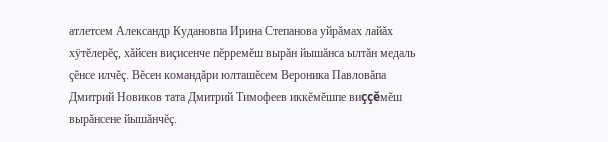атлетсем Александр Кудановпа Ирина Степанова уйрăмах лайăх хÿтĕлерĕç, хăйсен виçисенче пĕрремĕш вырăн йышăнса ылтăн медаль çĕнсе илчĕç. Вĕсен командăри юлташĕсем Вероника Павловăпа Дмитрий Новиков тата Дмитрий Тимофеев иккĕмĕшпе виççĕмĕш вырăнсене йышăнчĕç.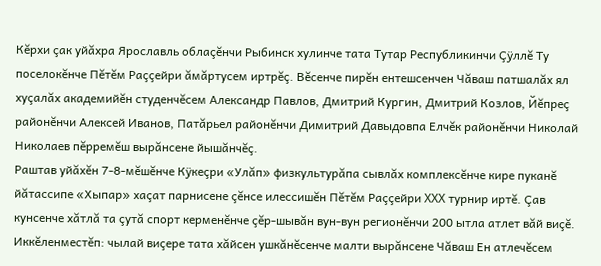Кĕрхи çак уйăхра Ярославль облаçĕнчи Рыбинск хулинче тата Тутар Республикинчи Çÿллĕ Ту поселокĕнче Пĕтĕм Раççейри ăмăртусем иртрĕç. Вĕсенче пирĕн ентешсенчен Чăваш патшалăх ял хуçалăх академийĕн студенчĕсем Александр Павлов, Дмитрий Кургин, Дмитрий Козлов, Йĕпреç районĕнчи Алексей Иванов, Патăрьел районĕнчи Димитрий Давыдовпа Елчĕк районĕнчи Николай Николаев пĕрремĕш вырăнсене йышăнчĕç.
Раштав уйăхĕн 7-8-мĕшĕнче Кÿкеçри «Улăп» физкультурăпа сывлăх комплексĕнче кире пуканĕ йăтассипе «Хыпар» хаçат парнисене çĕнсе илессишĕн Пĕтĕм Раççейри XXX турнир иртĕ. Çав кунсенче хăтлă та çутă спорт керменĕнче çĕр-шывăн вун-вун регионĕнчи 200 ытла атлет вăй виçĕ. Иккĕленместĕп: чылай виçере тата хăйсен ушкăнĕсенче малти вырăнсене Чăваш Ен атлечĕсем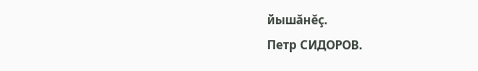йышăнĕç.
Петр СИДОРОВ.